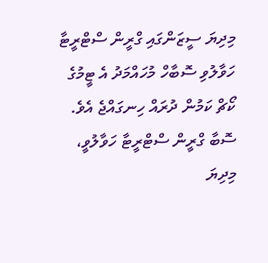މިދިޔަ ސީޒަންގައި ގްރީން ސްޓްރީޓާ ހަވާލުވި ސޮބާހް މުހައްމަދު އެ ޓީމުގެ ކޯޗް ކަމުން ދުރައް ހިނގައްޖެ އެވެ.
ސޮބާ ގްރީން ސްޓްރީޓާ ހަވާލުވީ، މިދިޔަ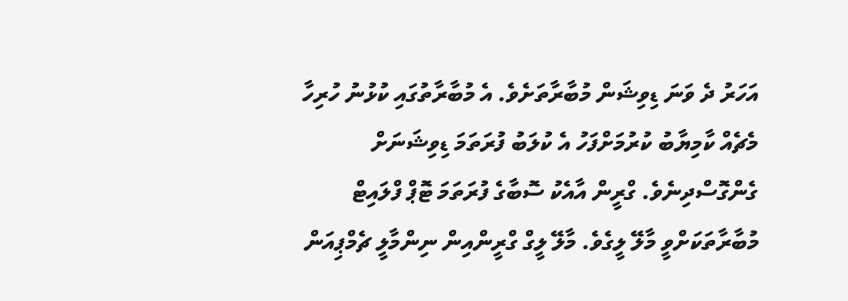އަހަރު ދެ ވަނަ ޑިވިޝަން މުބާރާތަށެވެ. އެ މުބާރާތުގައި ކުޅުނު ހުރިހާ މެޗެއް ކާމިޔާބު ކުރުމަށްފަހު އެ ކުލަބު ފުރަތަމަ ޑިވިޝަނަށް ގެންގޮސްދިނެވެ. ގްރީން އާއެކު ސޮބާގެ ފުރަތަމަ ޓޮޕް ފްލައިޓް މުބާރާތަކަށްވީ މާލޭ ލީގެވެ. މާލޭ ލީގް ގްރީންއިން ނިންމާލީ ޗެމްޕިއަން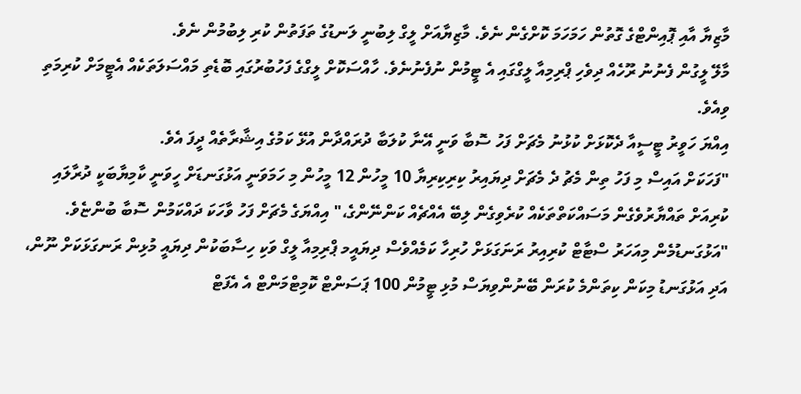މާޒިޔާ އާއި ޕޮއިންޓްގެ ގޮތުން ހަމަހަމަ ކޮށްގެން ނެވެ. މާޒިޔާއަށް ލީގް ލިބުނީ ލަނޑުގެ ތަފަތުން ކުރި ލިބުމުން ނެވެ.
މާލޭ ލީގުން ފެނުނު ރޫހެއް ދިވެހި ޕްރިމިއާ ލީގްގައި އެ ޓީމުން ނުފެނުނެވެ. ހާއްސަކޮށް ލީގްގެ ފަހުބުރުގައި ބޮޑެތި މައްސަލަތަކެއް އެޓީމަށް ކުރިމަތި ވިއެވެ.
އިއްޔަ ހަވީރު ޓީސީއާ ދެކޮޅަށް ކުޅުނު މެޗަށް ފަހު ސޮބާ ވަނީ އޭނާ ކުލަބާ ދުރައްދާން އުޅޭ ކަމުގެ އިޝާރާތެއް ދީފަ އެވެ.
"ފަހަކަށް އައިސް މި ފަހު ތިން މެޗު ދެ މެޗަށް ދިޔައިރު ކިރިކިރިޔާ 10 މީހުން 12 މީހުން މި ހަމަވަނީ އަޅުގަނޑަށް ހީވަނީ ކާމިޔާބަކީ ދުރާލައި ކުރިއަށް ތައްޔާރުވެގެން މަސައްކަތްތަކެއް ކުރެވިގެން ލިބޭ އެއްޗެއް ކަންނޭންގެ،" އިއްޔަގެ މެޗަށް ފަހު ވާހަކަ ދައްކަމުން ސޮބާ ބުންޏެވެ.
"އަޅުގަނޑުމެން މިއަހަރު ސްޓާޓް ކުރިއިރު ރަނަގަޅަށް ހުރިހާ ކަމެއްވެސް ދިޔައީމ ޕްރިމިއާ ލީގް ވަކި ހިސާބަކުން ދިޔައީ މުޅިން ރަނގަޅަކަށް ނޫން، އަދި އަޅުގަނޑު މިކަން ކިތަންމެ ކުރަން ބޭނުންވިޔަސް މުޅި ޓީމުން 100 ޕަސަންޓް ކޮމިޓްމަންޓް އެ އެފަޓް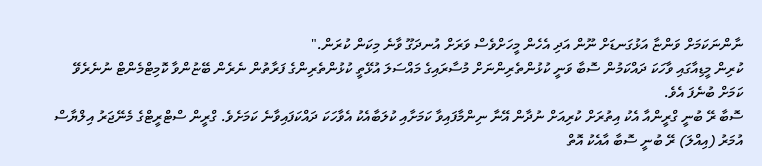ނާންނަކަމަށް ވަންޏާ އަޅުގަނޑަށް ނޫން އަދި އެހެން މީހަށްވެސް ވަރަށް އުނދަގޫ ވާނެ މިކަން ކުރަން."
ކުރިން މީޑިއާގައި ވާހަކަ ދައްކަމުން ސޮބާ ވަނީ ކުޅުންތެރިންނަށް މުސާރައިގެ މައްސަލަ އުޅޭތީ ކުޅުންތެރިންގެ ފަރާތުން ނެރެން ބޭޏުންވާ ކޮމިޓްމެންޓް ނުނެރެވޭ ކަމަށް ބުނެފަ އެވެ.
ސޮބާ ރޭ ބުނީ ގްރީންއާ އެކު އިތުރަށް ކުރިއަށް ނުދާން އޭނާ ނިންމާފައިވާ ކަމަށާއި ކުލަބާއެކު އެވާހަކަ ދައްކަފައިވާނެ ކަމަށެވެ. ގްރީން ސްޓްރީޓްގެ މެނޭޖަރު އިލްޔާސް އުމަރު (އިއްލަ) ރޭ ބުނީ ސޮބާ އާއެކު އޮތް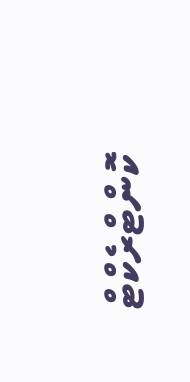ކޮންޓްރެކްޓް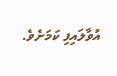އުވާލައިފި ކަމަށެވެ.